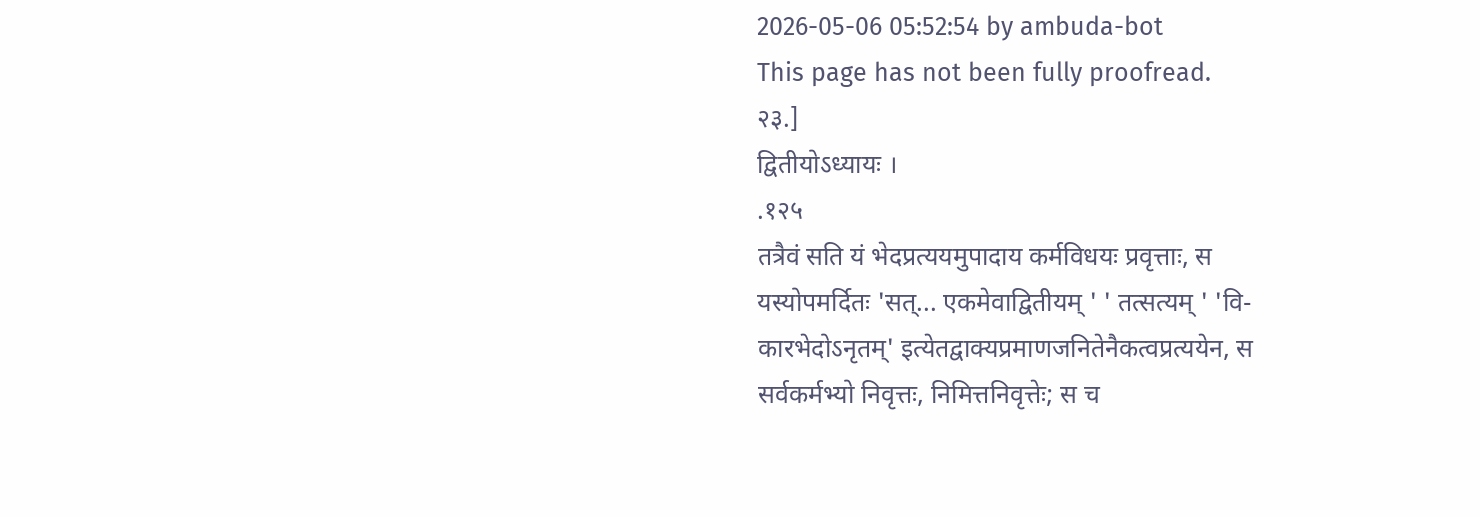2026-05-06 05:52:54 by ambuda-bot
This page has not been fully proofread.
२३.]
द्वितीयोऽध्यायः ।
.१२५
तत्रैवं सति यं भेदप्रत्ययमुपादाय कर्मविधयः प्रवृत्ताः, स
यस्योपमर्दितः 'सत्... एकमेवाद्वितीयम् ' ' तत्सत्यम् ' 'वि-
कारभेदोऽनृतम्' इत्येतद्वाक्यप्रमाणजनितेनैकत्वप्रत्ययेन, स
सर्वकर्मभ्यो निवृत्तः, निमित्तनिवृत्तेः; स च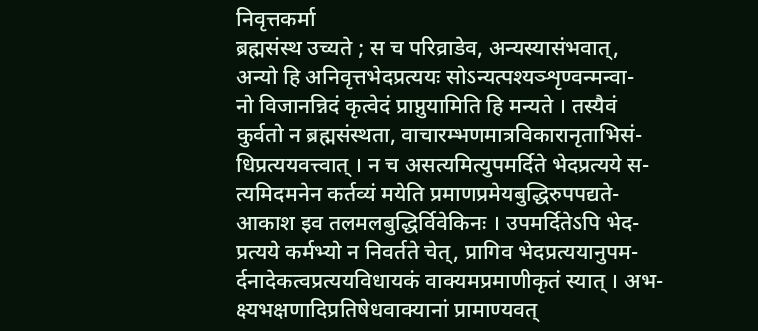निवृत्तकर्मा
ब्रह्मसंस्थ उच्यते ; स च परिव्राडेव, अन्यस्यासंभवात्,
अन्यो हि अनिवृत्तभेदप्रत्ययः सोऽन्यत्पश्यञ्शृण्वन्मन्वा-
नो विजानन्निदं कृत्वेदं प्राप्नुयामिति हि मन्यते । तस्यैवं
कुर्वतो न ब्रह्मसंस्थता, वाचारम्भणमात्रविकारानृताभिसं-
धिप्रत्ययवत्त्वात् । न च असत्यमित्युपमर्दिते भेदप्रत्यये स-
त्यमिदमनेन कर्तव्यं मयेति प्रमाणप्रमेयबुद्धिरुपपद्यते-
आकाश इव तलमलबुद्धिर्विवेकिनः । उपमर्दितेऽपि भेद-
प्रत्यये कर्मभ्यो न निवर्तते चेत्, प्रागिव भेदप्रत्ययानुपम-
र्दनादेकत्वप्रत्ययविधायकं वाक्यमप्रमाणीकृतं स्यात् । अभ-
क्ष्यभक्षणादिप्रतिषेधवाक्यानां प्रामाण्यवत्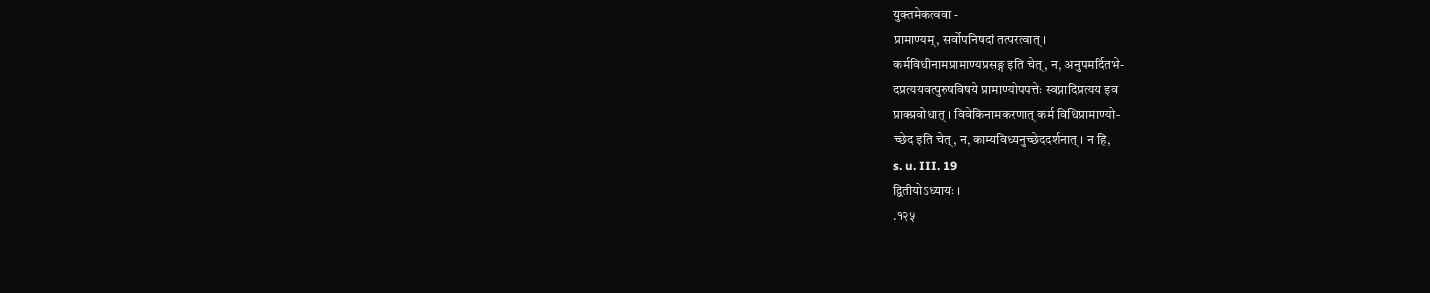युक्तमेकत्ववा -
प्रामाण्यम्, सर्वोपनिषदां तत्परत्वात् ।
कर्मविधीनामप्रामाण्यप्रसङ्ग इति चेत्, न, अनुपमर्दितभे-
दप्रत्ययवत्पुरुषविषये प्रामाण्योपपत्तेः स्वप्नादिप्रत्यय इव
प्राक्प्रवोधात् । विवेकिनामकरणात् कर्म विधिप्रामाण्यो-
च्छेद इति चेत्, न, काम्यविध्यनुच्छेददर्शनात् । न हि,
s. u. III. 19
द्वितीयोऽध्यायः ।
.१२५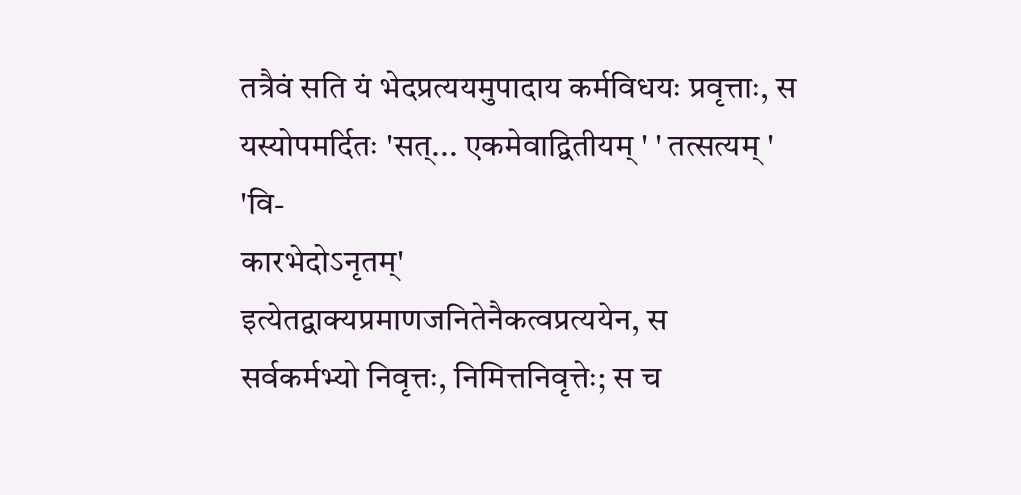तत्रैवं सति यं भेदप्रत्ययमुपादाय कर्मविधयः प्रवृत्ताः, स
यस्योपमर्दितः 'सत्... एकमेवाद्वितीयम् ' ' तत्सत्यम् ' 'वि-
कारभेदोऽनृतम्' इत्येतद्वाक्यप्रमाणजनितेनैकत्वप्रत्ययेन, स
सर्वकर्मभ्यो निवृत्तः, निमित्तनिवृत्तेः; स च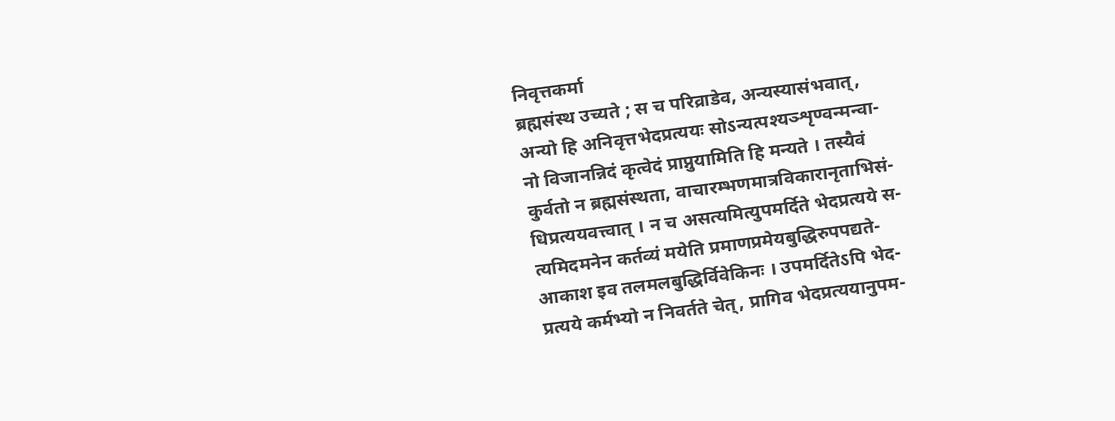निवृत्तकर्मा
ब्रह्मसंस्थ उच्यते ; स च परिव्राडेव, अन्यस्यासंभवात्,
अन्यो हि अनिवृत्तभेदप्रत्ययः सोऽन्यत्पश्यञ्शृण्वन्मन्वा-
नो विजानन्निदं कृत्वेदं प्राप्नुयामिति हि मन्यते । तस्यैवं
कुर्वतो न ब्रह्मसंस्थता, वाचारम्भणमात्रविकारानृताभिसं-
धिप्रत्ययवत्त्वात् । न च असत्यमित्युपमर्दिते भेदप्रत्यये स-
त्यमिदमनेन कर्तव्यं मयेति प्रमाणप्रमेयबुद्धिरुपपद्यते-
आकाश इव तलमलबुद्धिर्विवेकिनः । उपमर्दितेऽपि भेद-
प्रत्यये कर्मभ्यो न निवर्तते चेत्, प्रागिव भेदप्रत्ययानुपम-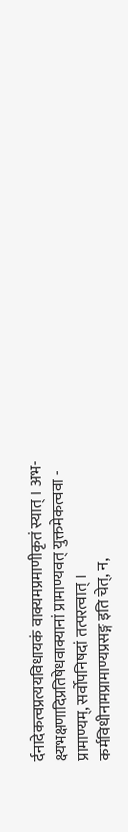र्दनादेकत्वप्रत्ययविधायकं वाक्यमप्रमाणीकृतं स्यात् । अभ-
क्ष्यभक्षणादिप्रतिषेधवाक्यानां प्रामाण्यवत् युक्तमेकत्ववा -
प्रामाण्यम्, सर्वोपनिषदां तत्परत्वात् ।
कर्मविधीनामप्रामाण्यप्रसङ्ग इति चेत्, न,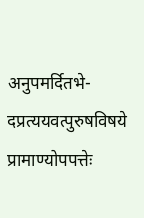अनुपमर्दितभे-
दप्रत्ययवत्पुरुषविषये प्रामाण्योपपत्तेः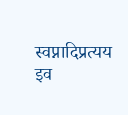स्वप्नादिप्रत्यय इव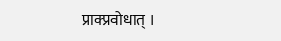प्राक्प्रवोधात् ।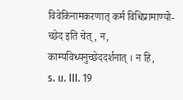विवेकिनामकरणात् कर्म विधिप्रामाण्यो-
च्छेद इति चेत्, न, काम्यविध्यनुच्छेददर्शनात् । न हि,
s. u. III. 19